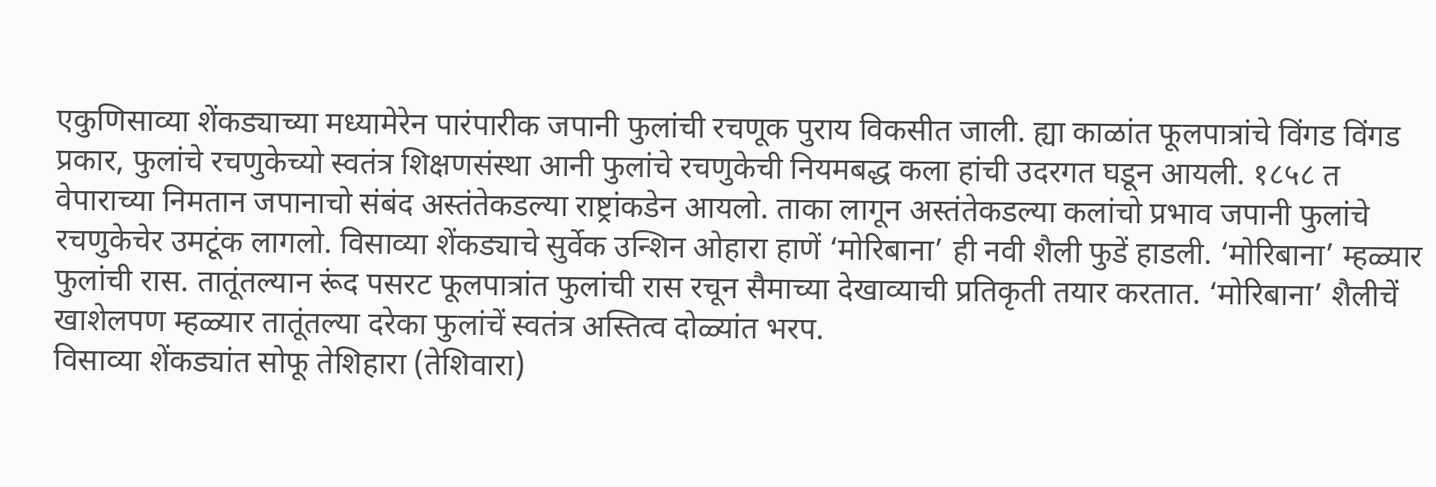एकुणिसाव्या शेंकड्याच्या मध्यामेरेन पारंपारीक जपानी फुलांची रचणूक पुराय विकसीत जाली. ह्या काळांत फूलपात्रांचे विंगड विंगड प्रकार, फुलांचे रचणुकेच्यो स्वतंत्र शिक्षणसंस्था आनी फुलांचे रचणुकेची नियमबद्ध कला हांची उदरगत घडून आयली. १८५८ त वेपाराच्या निमतान जपानाचो संबंद अस्तंतेकडल्या राष्ट्रांकडेन आयलो. ताका लागून अस्तंतेकडल्या कलांचो प्रभाव जपानी फुलांचे रचणुकेचेर उमटूंक लागलो. विसाव्या शेंकड्याचे सुर्वेक उन्शिन ओहारा हाणें ‘मोरिबाना’ ही नवी शैली फुडें हाडली. ‘मोरिबाना’ म्हळ्यार फुलांची रास. तातूंतल्यान रूंद पसरट फूलपात्रांत फुलांची रास रचून सैमाच्या देखाव्याची प्रतिकृती तयार करतात. ‘मोरिबाना’ शैलीचें खाशेलपण म्हळ्यार तातूंतल्या दरेका फुलांचें स्वतंत्र अस्तित्व दोळ्यांत भरप.
विसाव्या शेंकड्यांत सोफू तेशिहारा (तेशिवारा)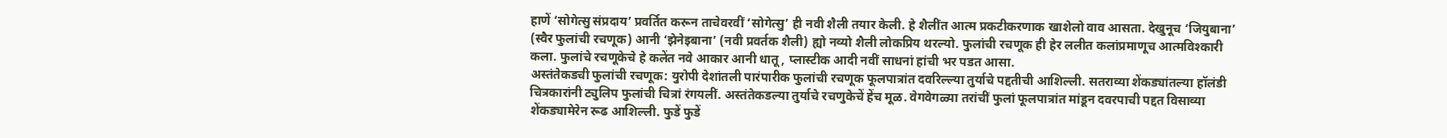हाणें ‘सोगेत्सु संप्रदाय’ प्रवर्तित करून ताचेवरवीं ‘सोगेत्सु’ ही नवी शैली तयार केली. हे शैलींत आत्म प्रकटीकरणाक खाशेलो वाव आसता. देखुनूच ‘जियुबाना’ (स्वैर फुलांची रचणूक) आनी ‘झेनेइबाना’ (नवी प्रवर्तक शैली) ह्यो नव्यो शैली लोकप्रिय थरल्यो. फुलांची रचणूक ही हेर ललीत कलांप्रमाणूच आत्मविश्कारी कला. फुलांचे रचणूकेचे हे कलेंत नवे आकार आनी धातू, प्लास्टीक आदी नवीं साधनां हांची भर पडत आसा.
अस्तंतेकडची फुलांची रचणूक: युरोपी देशांतली पारंपारीक फुलांची रचणूक फूलपात्रांत दवरिल्ल्या तुर्याचे पद्दतीची आशिल्ली. सतराव्या शेंकड्यांतल्या हॉलंडी चित्रकारांनी ट्युलिप फुलांची चित्रां रंगयलीं. अस्तंतेकडल्या तुर्याचे रचणुकेचें हेंच मूळ. वेगवेगळ्या तरांचीं फुलां फूलपात्रांत मांडून दवरपाची पद्दत विसाव्या शेंकड्यामेरेन रूढ आशिल्ली. फुडें फुडें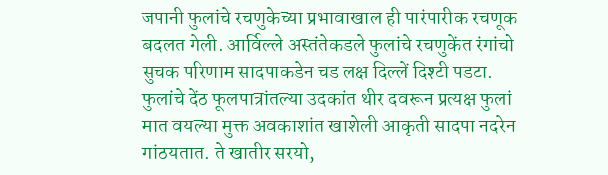जपानी फुलांचे रचणुकेच्या प्रभावाखाल ही पारंपारीक रचणूक बदलत गेली. आर्विल्ले अस्तंतेकडले फुलांचे रचणुकेंत रंगांचो सुचक परिणाम सादपाकडेन चड लक्ष दिल्लें दिश्टी पडटा. फुलांचे देंठ फूलपात्रांतल्या उदकांत थीर दवरून प्रत्यक्ष फुलां मात वयल्या मुक्त अवकाशांत खाशेली आकृती सादपा नदरेन गांठयतात. ते खातीर सरयो,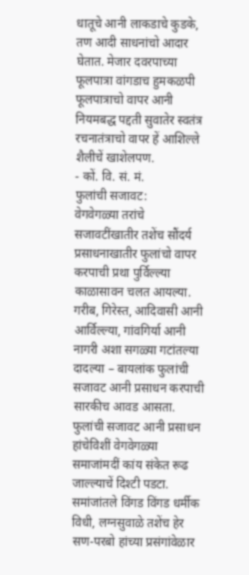धातूचे आनी लाकडाचे कुडके, तण आदी साधनांचो आदार घेतात. मेजार दवरपाच्या फूलपात्रा वांगडाच हुमकळपी फूलपात्राचो वापर आनी नियमबद्ध पद्दती सुवातेर स्वतंत्र रचनातंत्राचो वापर हें आशिल्ले शैलीचें खाशेलपण.
- कों. वि. सं. मं.
फुलांची सजावट:
वेगवेगळ्या तरांचे सजावटींखातीर तशेंच सौंदर्य प्रसाधनाखातीर फुलांचो वापर करपाची प्रथा पुर्विल्ल्या काळासावन चलत आयल्या. गरीब, गिरेस्त, आदिवासी आनी आर्विल्ल्या, गांवगिर्या आनी नागरी अशा सगळ्या गटांतल्या दादल्या – बायलांक फुलांची सजावट आनी प्रसाधन करपाची सारकीच आवड आसता. फुलांची सजावट आनी प्रसाधन हांचेविशीं वेगवेगळ्या समाजांमदीं कांय संकेत रूढ जाल्ल्याचें दिश्टी पडटा. समांजांतले विंगड विंगड धर्मीक विधी, लग्नसुवाळे तशेंच हेर सण-परबो हांच्या प्रसंगांवेळार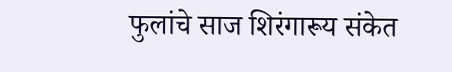फुलांचे साज शिरंगारूय संकेत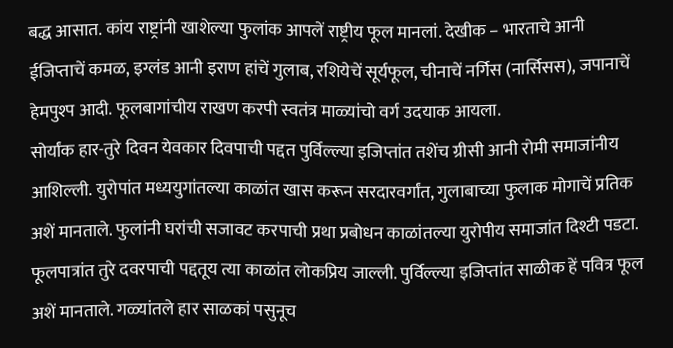बद्ध आसात. कांय राष्ट्रांनी खाशेल्या फुलांक आपलें राष्ट्रीय फूल मानलां. देखीक – भारताचे आनी ईजिप्ताचें कमळ, इग्लंड आनी इराण हांचें गुलाब, रशियेचें सूर्यफूल, चीनाचें नर्गिस (नार्सिसस), जपानाचें हेमपुश्प आदी. फूलबागांचीय राखण करपी स्वतंत्र माळ्यांचो वर्ग उदयाक आयला.
सोर्यांक हार-तुरे दिवन येवकार दिवपाची पद्दत पुर्विल्ल्या इजिप्तांत तशेंच ग्रीसी आनी रोमी समाजांनीय आशिल्ली. युरोपांत मध्ययुगांतल्या काळांत खास करून सरदारवर्गांत, गुलाबाच्या फुलाक मोगाचें प्रतिक अशें मानताले. फुलांनी घरांची सजावट करपाची प्रथा प्रबोधन काळांतल्या युरोपीय समाजांत दिश्टी पडटा. फूलपात्रांत तुरे दवरपाची पद्दतूय त्या काळांत लोकप्रिय जाल्ली. पुर्विल्ल्या इजिप्तांत साळीक हें पवित्र फूल अशें मानताले. गळ्यांतले हार साळकां पसुनूच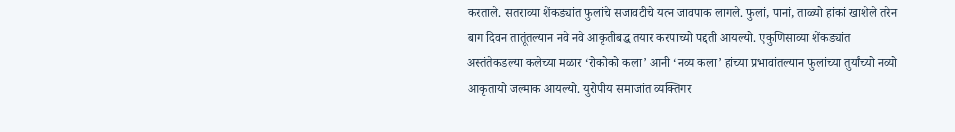करताले. सतराव्या शेंकड्यांत फुलांचे सजावटीचे यत्न जावपाक लागले. फुलां, पानां, ताळ्यो हांकां खाशेले तरेन बाग दिवन तातूंतल्यान नवे नवे आकृतीबद्ध तयार करपाच्यो पद्दती आयल्यो. एकुणिसाव्या शेंकड्यांत अस्तंतेकडल्या कलेच्या मळार ‘रोकोको कला’ आनी ‘नव्य कला’ हांच्या प्रभावांतल्यान फुलांच्या तुर्यांच्यो नव्यो आकृतायो जल्माक आयल्यो. युरोपीय समाजांत व्यक्तिगर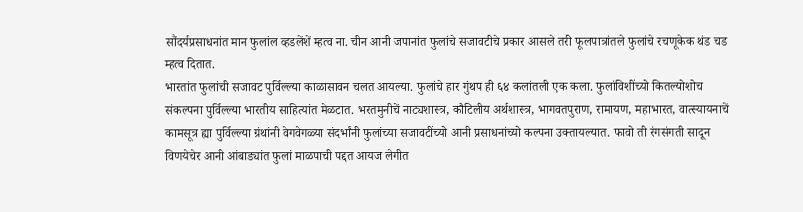सौंदर्यप्रसाधनांत मान फुलांल व्हडलेंशें म्हत्व ना. चीन आनी जपानांत फुलांचे सजावटीचे प्रकार आसले तरी फूलपात्रांतले फुलांचे रचणूकेक थंड चड म्हत्व दितात.
भारतांत फुलांची सजावट पुर्विल्ल्या काळासावन चलत आयल्या. फुलांचे हार गुंथप ही ६४ कलांतली एक कला. फुलांविशींच्यो कितल्योशोच संकल्पना पुर्विल्ल्या भारतीय साहित्यांत मेळटात. भरतमुनीचें नाट्यशास्त्र, कौटिलीय अर्थशास्त्र, भागवतपुराण, रामायण, महाभारत, वात्स्यायनाचें कामसूत्र ह्या पुर्विल्ल्या ग्रंथांनी वेगवेगळ्या संदर्भांनी फुलांच्या सजावटींच्यो आनी प्रसाधनांच्यो कल्पना उक्तायल्यात. फावो ती रंगसंगती सादून विणयेचेर आनी आंबाड्यांत फुलां माळपाची पद्दत आयज लेगीत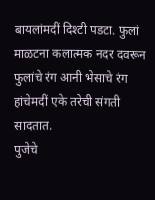बायलांमदीं दिश्टी पडटा. फुलां माळटना कलात्मक नदर दवरून फुलांचे रंग आनी भेसाचे रंग हांचेमदीं एके तरेची संगती सादतात.
पुजेचे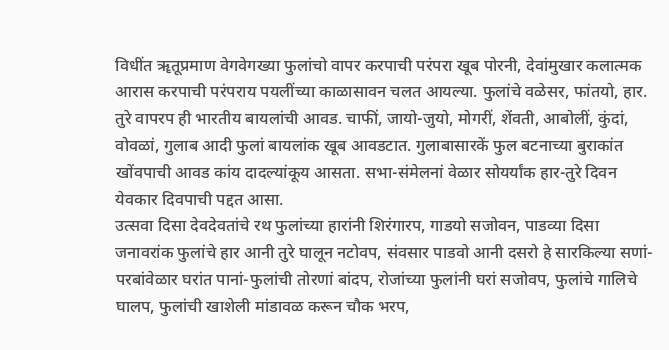विधींत ॠतूप्रमाण वेगवेगख्या फुलांचो वापर करपाची परंपरा खूब पोरनी, देवांमुखार कलात्मक आरास करपाची परंपराय पयलींच्या काळासावन चलत आयल्या. फुलांचे वळेसर, फांतयो, हार. तुरे वापरप ही भारतीय बायलांची आवड. चाफीं, जायो-जुयो, मोगरीं, शेंवती, आबोलीं, कुंदां, वोवळां, गुलाब आदी फुलां बायलांक खूब आवडटात. गुलाबासारकें फुल बटनाच्या बुराकांत खोंवपाची आवड कांय दादल्यांकूय आसता. सभा-संमेलनां वेळार सोयर्यांक हार-तुरे दिवन येवकार दिवपाची पद्दत आसा.
उत्सवा दिसा देवदेवतांचे रथ फुलांच्या हारांनी शिरंगारप, गाडयो सजोवन, पाडव्या दिसा जनावरांक फुलांचे हार आनी तुरे घालून नटोवप, संवसार पाडवो आनी दसरो हे सारकिल्या सणां-परबांवेळार घरांत पानां-फुलांची तोरणां बांदप, रोजांच्या फुलांनी घरां सजोवप, फुलांचे गालिचे घालप, फुलांची खाशेली मांडावळ करून चौक भरप,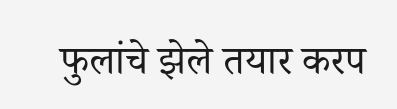फुलांचे झेले तयार करप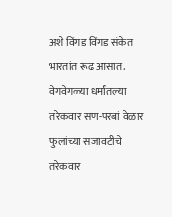अशे विंगड विंगड संकेत भारतांत रूढ आसात. वेगवेगळ्या धर्मांतल्या तरेकवार सण-परबां वेळार फुलांच्या सजावटीचे तरेकवार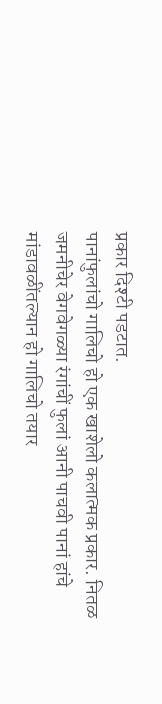प्रकार दिश्टी पडटात.
पानांफुलांचो गालिचो हो एक खाशेलो कलात्मक प्रकार. नितळ जमनीचेर वेगवेगळ्या रंगांचीं फुलां आनी पाचवी पानां हांचे मांडावळींतल्यान हो गालिचो तयार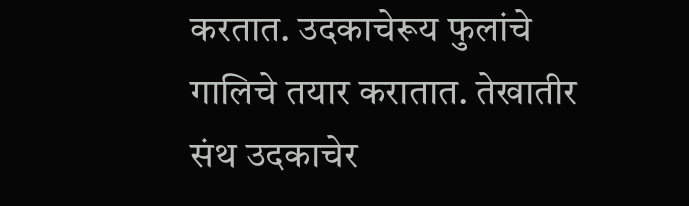करतात. उदकाचेरूय फुलांचे गालिचे तयार करातात. तेखातीर संथ उदकाचेर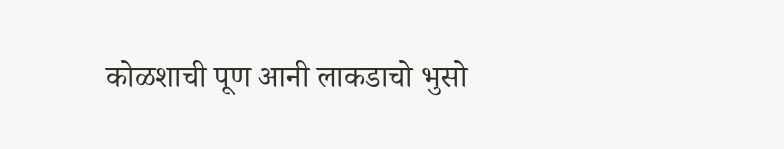कोळशाची पूण आनी लाकडाचो भुसो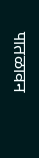पातळावन